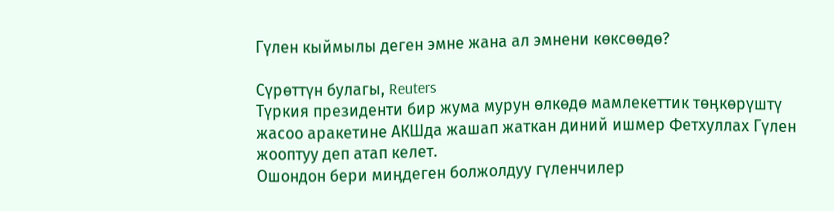Гүлен кыймылы деген эмне жана ал эмнени көксөөдө?

Сүрөттүн булагы, Reuters
Түркия президенти бир жума мурун өлкөдө мамлекеттик төӊкөрүштү жасоо аракетине АКШда жашап жаткан диний ишмер Фетхуллах Гүлен жооптуу деп атап келет.
Ошондон бери миӊдеген болжолдуу гүленчилер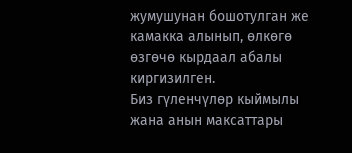жумушунан бошотулган же камакка алынып, өлкөгө өзгөчө кырдаал абалы киргизилген.
Биз гүленчүлөр кыймылы жана анын максаттары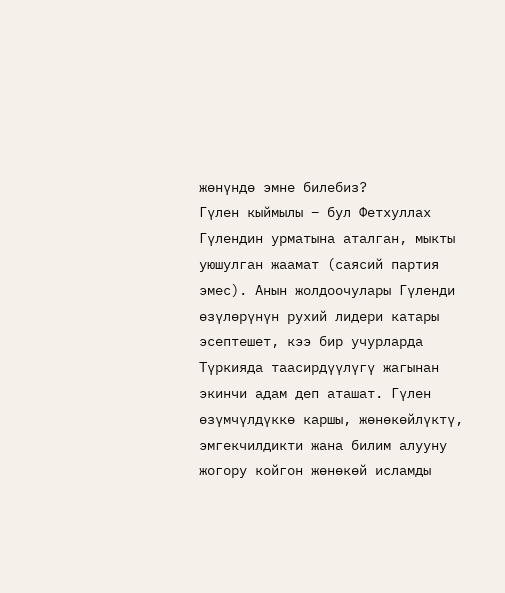жөнүндө эмне билебиз?
Гүлен кыймылы – бул Фетхуллах Гүлендин урматына аталган, мыкты уюшулган жаамат (саясий партия эмес). Анын жолдоочулары Гүленди өзүлөрүнүн рухий лидери катары эсептешет, кээ бир учурларда Түркияда таасирдүүлүгү жагынан экинчи адам деп аташат. Гүлен өзүмчүлдүккө каршы, жөнөкөйлүктү, эмгекчилдикти жана билим алууну жогору койгон жөнөкөй исламды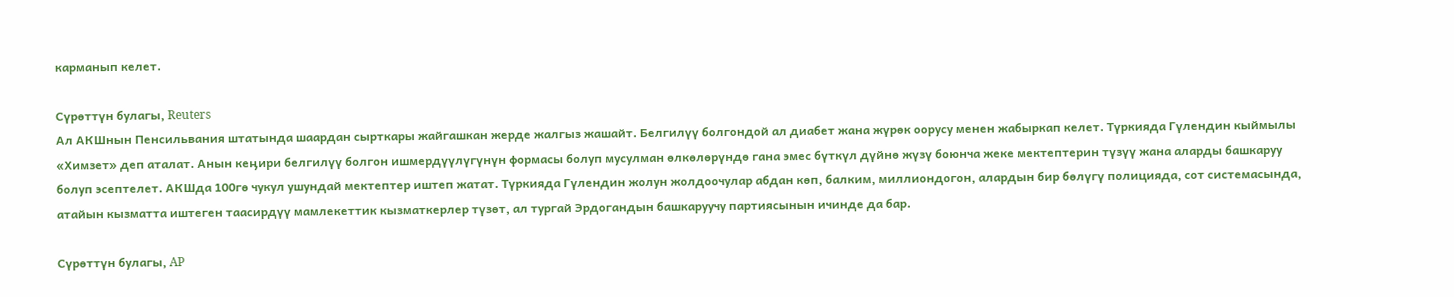карманып келет.

Сүрөттүн булагы, Reuters
Ал АКШнын Пенсильвания штатында шаардан сырткары жайгашкан жерде жалгыз жашайт. Белгилүү болгондой ал диабет жана жүрөк оорусу менен жабыркап келет. Түркияда Гүлендин кыймылы «Химзет» деп аталат. Анын кеӊири белгилүү болгон ишмердүүлүгүнүн формасы болуп мусулман өлкөлөрүндө гана эмес бүткүл дүйнө жүзү боюнча жеке мектептерин түзүү жана аларды башкаруу болуп эсептелет. АКШда 100гө чукул ушундай мектептер иштеп жатат. Түркияда Гүлендин жолун жолдоочулар абдан көп, балким, миллиондогон, алардын бир бөлүгү полицияда, сот системасында, атайын кызматта иштеген таасирдүү мамлекеттик кызматкерлер түзөт, ал тургай Эрдогандын башкаруучу партиясынын ичинде да бар.

Сүрөттүн булагы, AP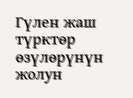Гүлен жаш түрктөр өзүлөрүнүн жолун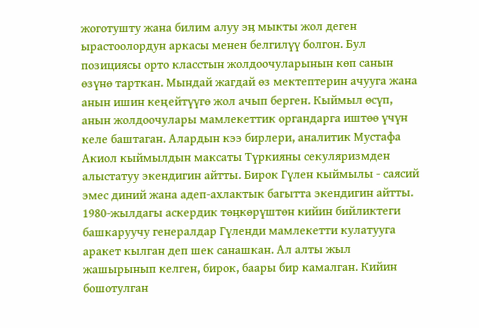жоготушту жана билим алуу эӊ мыкты жол деген ырастоолордун аркасы менен белгилүү болгон. Бул позициясы орто класстын жолдоочуларынын көп санын өзүнө тарткан. Мындай жагдай өз мектептерин ачууга жана анын ишин кеңейтүүгө жол ачып берген. Кыймыл өсүп, анын жолдоочулары мамлекеттик органдарга иштөө үчүн келе баштаган. Алардын кээ бирлери, аналитик Мустафа Акиол кыймылдын максаты Түркияны секуляризмден алыстатуу экендигин айтты. Бирок Гүлен кыймылы - саясий эмес диний жана адеп-ахлактык багытта экендигин айтты. 1980-жылдагы аскердик төӊкөрүштөн кийин бийликтеги башкаруучу генералдар Гүленди мамлекетти кулатууга аракет кылган деп шек санашкан. Ал алты жыл жашырынып келген, бирок, баары бир камалган. Кийин бошотулган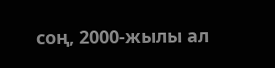соң, 2000-жылы ал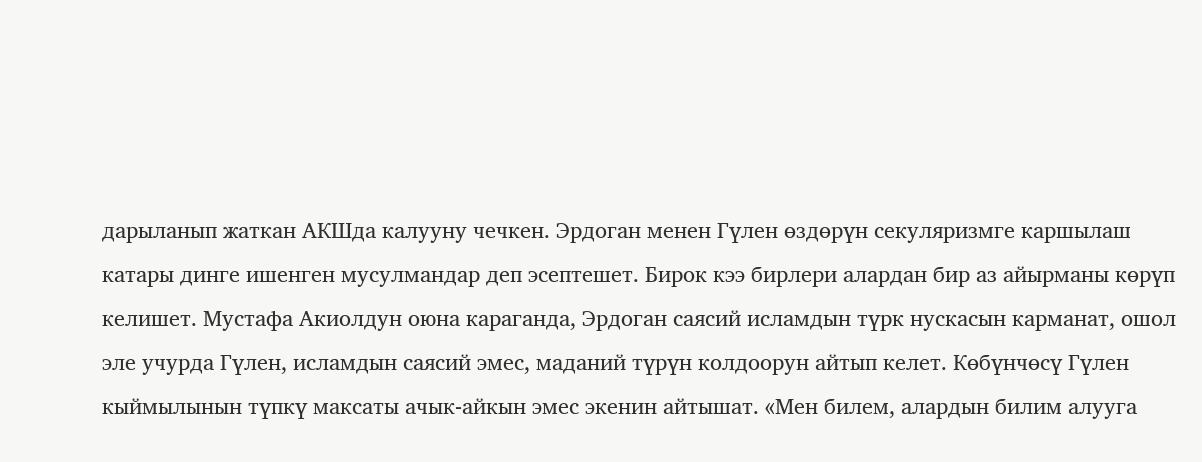дарыланып жаткан АКШда калууну чечкен. Эрдоган менен Гүлен өздөрүн секуляризмге каршылаш катары динге ишенген мусулмандар деп эсептешет. Бирок кээ бирлери алардан бир аз айырманы көрүп келишет. Мустафа Акиолдун оюна караганда, Эрдоган саясий исламдын түрк нускасын карманат, ошол эле учурда Гүлен, исламдын саясий эмес, маданий түрүн колдоорун айтып келет. Көбүнчөсү Гүлен кыймылынын түпкү максаты ачык-айкын эмес экенин айтышат. «Мен билем, алардын билим алууга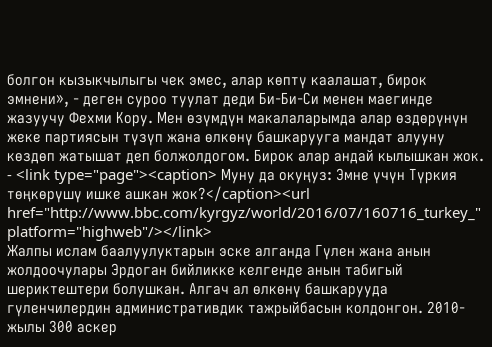болгон кызыкчылыгы чек эмес, алар көптү каалашат, бирок эмнени», - деген суроо туулат деди Би-Би-Си менен маегинде жазуучу Фехми Кору. Мен өзүмдүн макалаларымда алар өздөрүнүн жеке партиясын түзүп жана өлкөнү башкарууга мандат алууну көздөп жатышат деп болжолдогом. Бирок алар андай кылышкан жок.
- <link type="page"><caption> Муну да окуңуз: Эмне үчүн Түркия төңкөрүшү ишке ашкан жок?</caption><url href="http://www.bbc.com/kyrgyz/world/2016/07/160716_turkey_" platform="highweb"/></link>
Жалпы ислам баалуулуктарын эске алганда Гүлен жана анын жолдоочулары Эрдоган бийликке келгенде анын табигый шериктештери болушкан. Алгач ал өлкөнү башкарууда гүленчилердин административдик тажрыйбасын колдонгон. 2010-жылы 300 аскер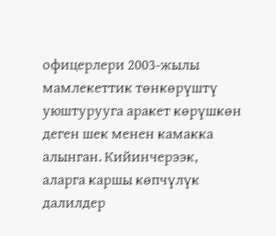офицерлери 2003-жылы мамлекеттик төнкөрүштү уюштурууга аракет көрүшкөн деген шек менен камакка алынган. Кийинчерээк, аларга каршы көпчүлүк далилдер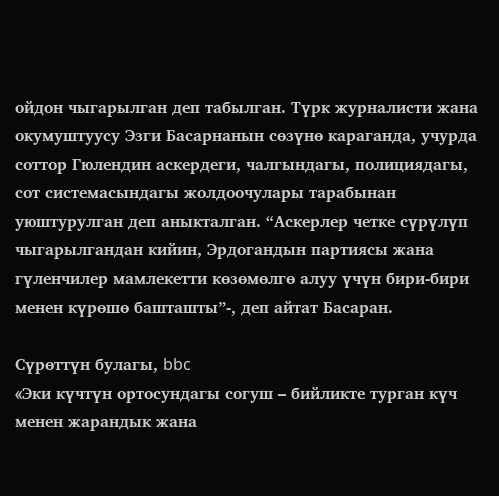ойдон чыгарылган деп табылган. Түрк журналисти жана окумуштуусу Эзги Басарнанын сөзүнө караганда, учурда соттор Гюлендин аскердеги, чалгындагы, полициядагы, сот системасындагы жолдоочулары тарабынан уюштурулган деп аныкталган. “Аскерлер четке сүрүлүп чыгарылгандан кийин, Эрдогандын партиясы жана гүленчилер мамлекетти көзөмөлгө алуу үчүн бири-бири менен күрөшө башташты”-, деп айтат Басаран.

Сүрөттүн булагы, bbc
«Эки күчтүн ортосундагы согуш – бийликте турган күч менен жарандык жана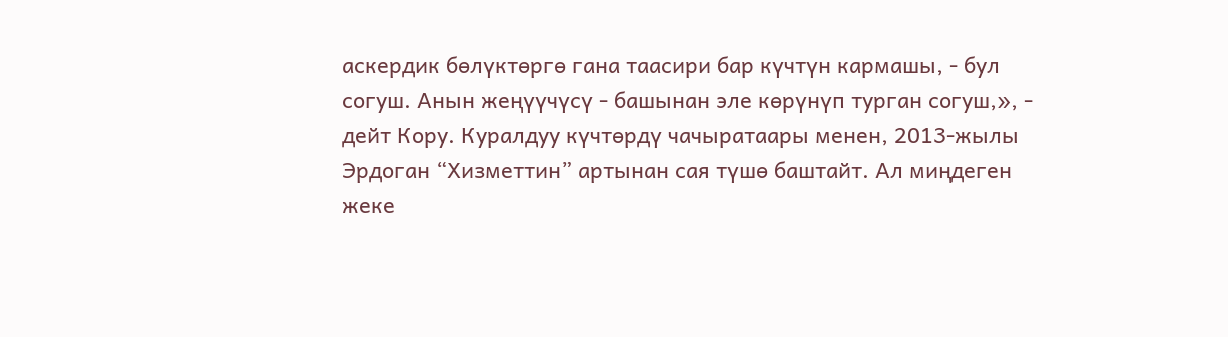аскердик бөлүктөргө гана таасири бар күчтүн кармашы, - бул согуш. Анын жеңүүчүсү - башынан эле көрүнүп турган согуш,», - дейт Кору. Куралдуу күчтөрдү чачыратаары менен, 2013-жылы Эрдоган “Хизметтин” артынан сая түшө баштайт. Ал миңдеген жеке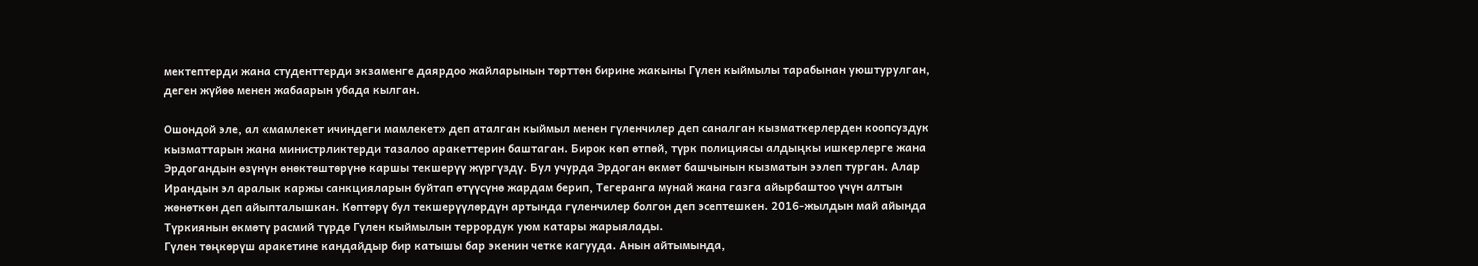мектептерди жана студенттерди экзаменге даярдоо жайларынын төрттөн бирине жакыны Гүлен кыймылы тарабынан уюштурулган, деген жүйөө менен жабаарын убада кылган.

Ошондой эле, ал «мамлекет ичиндеги мамлекет» деп аталган кыймыл менен гүленчилер деп саналган кызматкерлерден коопсуздук кызматтарын жана министрликтерди тазалоо аракеттерин баштаган. Бирок көп өтпөй, түрк полициясы алдыңкы ишкерлерге жана Эрдогандын өзүнүн өнөктөштөрүнө каршы текшерүү жүргүздү. Бул учурда Эрдоган өкмөт башчынын кызматын ээлеп турган. Алар Ирандын эл аралык каржы санкцияларын буйтап өтүүсүнө жардам берип, Тегеранга мунай жана газга айырбаштоо үчүн алтын жөнөткөн деп айыпталышкан. Көптөрү бул текшерүүлөрдүн артында гүленчилер болгон деп эсептешкен. 2016-жылдын май айында Түркиянын өкмөтү расмий түрдө Гүлен кыймылын террордук уюм катары жарыялады.
Гүлен төңкөрүш аракетине кандайдыр бир катышы бар экенин четке кагууда. Анын айтымында,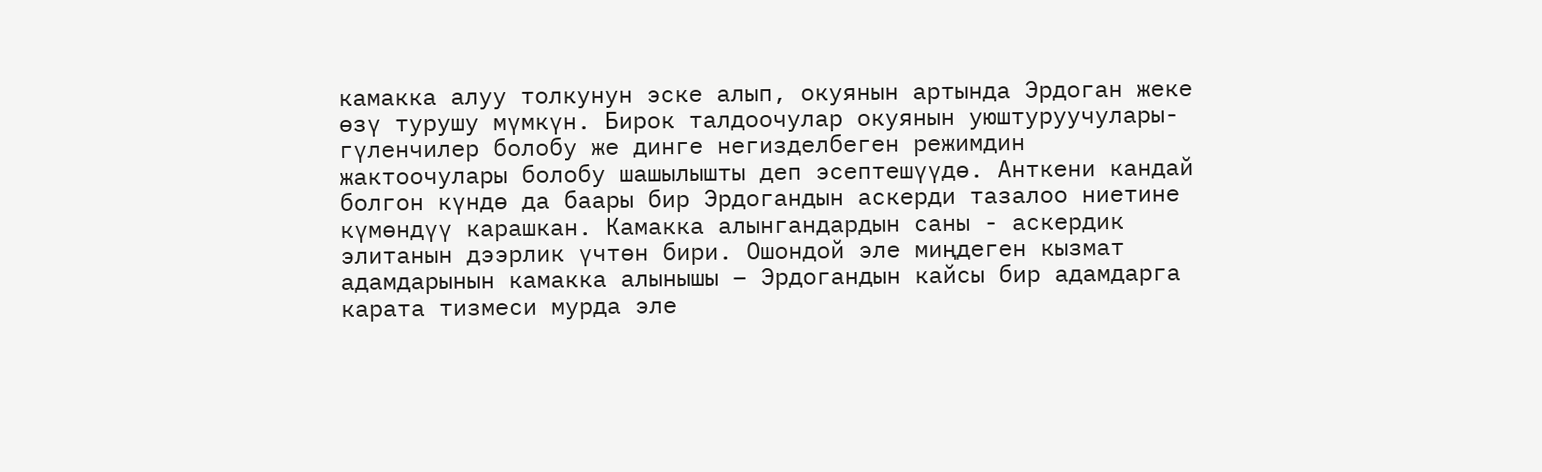камакка алуу толкунун эске алып, окуянын артында Эрдоган жеке өзү турушу мүмкүн. Бирок талдоочулар окуянын уюштуруучулары- гүленчилер болобу же динге негизделбеген режимдин жактоочулары болобу шашылышты деп эсептешүүдө. Анткени кандай болгон күндө да баары бир Эрдогандын аскерди тазалоо ниетине күмөндүү карашкан. Камакка алынгандардын саны - аскердик элитанын дээрлик үчтөн бири. Ошондой эле миңдеген кызмат адамдарынын камакка алынышы – Эрдогандын кайсы бир адамдарга карата тизмеси мурда эле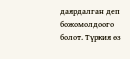даярдалган деп божомолдоого болот. Түркия өз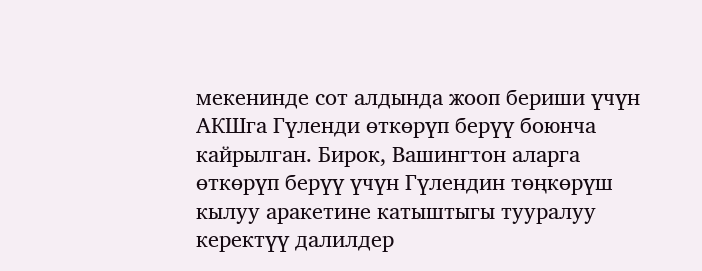мекенинде сот алдында жооп бериши үчүн АКШга Гүленди өткөрүп берүү боюнча кайрылган. Бирок, Вашингтон аларга өткөрүп берүү үчүн Гүлендин төңкөрүш кылуу аракетине катыштыгы тууралуу керектүү далилдер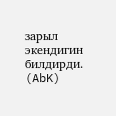зарыл экендигин билдирди. (AbK)